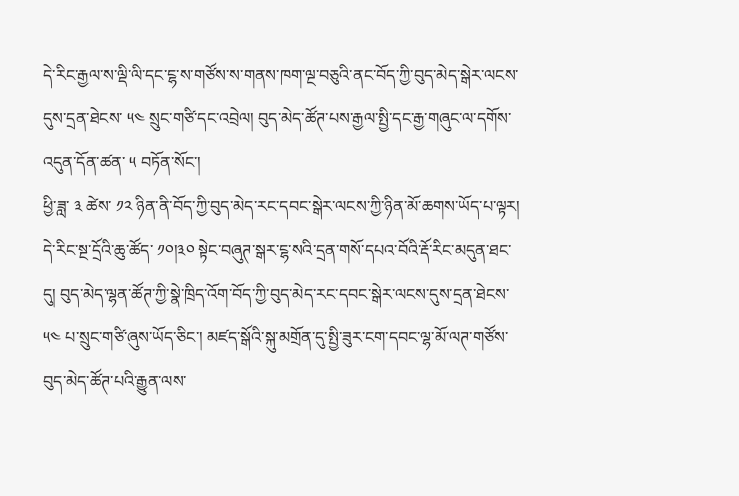དེ་རིང་རྒྱལ་ས་ལྡི་ལི་དང་ངྷ་ས་གཙོས་ས་གནས་ཁག་ལྔ་བཅུའི་ནང་བོད་ཀྱི་བུད་མེད་སྒེར་ལངས་དུས་དྲན་ཐེངས་ ༥༤ སྲུང་གཙི་དང་འབྲེལ། བུད་མེད་ཚོཊ་པས་རྒྱལ་སྤྱི་དང་རྒྱ་གཞུང་ལ་དགོས་འདུན་དོན་ཚན་ ༥ བཏོན་སོང་།
ཕྱི་ཟླ་ ༣ ཚེས་ ༡༢ ཉིན་ནི་བོད་ཀྱི་བུད་མེད་རང་དབང་སྒེར་ལངས་ཀྱི་ཉིན་མོ་ཆགས་ཡོད་པ་ལྟར། དེ་རིང་སྔ་དྲོའི་ཆུ་ཚོད་ ༡༠།༣༠ སྟེང་བཞུཊ་སྒར་ངྷ་སའི་དྲན་གསོ་དཔའ་བོའི་རྡོ་རིང་མདུན་ཐང་དུ། བུད་མེད་ལྷན་ཚོཊ་ཀྱི་སྣེ་ཁྲིད་འོག་བོད་ཀྱི་བུད་མེད་རང་དབང་སྒེར་ལངས་དུས་དྲན་ཐེངས་ ༥༤ པ་སྲུང་གཙི་ཞུས་ཡོད་ཅིང་། མཛད་སྒོའི་སྐུ་མགྲོན་དུ་སྤྱི་ཟུར་ངག་དབང་ལྷ་མོ་ལཊ་གཙོས་བུད་མེད་ཚོཊ་པའི་རྒྱུན་ལས་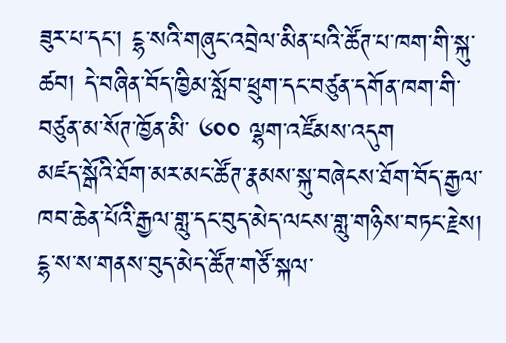ཟུར་པ་དང་། ངྷ་སའི་གཞུང་འབྲེལ་མིན་པའི་ཚོཊ་པ་ཁག་གི་སྐུ་ཚབ། དེ་བཞིན་བོད་ཁྱིམ་སློབ་ཕྲུག་དང་བཙུན་དགོན་ཁག་གི་བཙུན་མ་སོཊ་ཁྱོན་མི་ ༦༠༠ ལྷག་འཛོམས་འདུག
མཛད་སྒོའི་ཐོག་མར་མང་ཚོཊ་རྣམས་སྐུ་བཞེངས་ཐོག་བོད་རྒྱལ་ཁབ་ཆེན་པོའི་རྒྱལ་གླུ་དང་བུད་མེད་ལངས་གླུ་གཉིས་བཏང་རྗེས། ངྷ་ས་ས་གནས་བུད་མེད་ཚོཊ་གཙོ་སྐལ་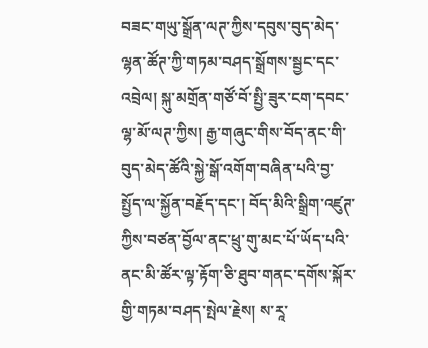བཟང་གཡུ་སྒྲོན་ལཊ་ཀྱིས་དབུས་བུད་མེད་ལྷན་ཚོཊ་ཀྱི་གཏམ་བཤད་སྒྲོགས་སྦྱང་དང་འབྲེལ། སྐུ་མགྲོན་གཙོ་བོ་སྤྱི་ཟུར་ངག་དབང་ལྷ་མོ་ལཊ་ཀྱིས། རྒྱ་གཞུང་གིས་བོད་ནང་གི་བུད་མེད་ཚོའི་སྐྱེ་སྒོ་འགོག་བཞིན་པའི་བྱ་སྤྱོད་ལ་སྐྱོན་བརྗོད་དང་། བོད་མིའི་སྒྲིག་འཛུཊ་ཀྱིས་བཙན་བྱོལ་ནང་ཕྲུ་གུ་མང་པོ་ཡོད་པའི་ནང་མི་ཚོར་ལྟ་རྟོག་ཅི་ཐུབ་གནང་དགོས་སྐོར་གྱི་གཏམ་བཤད་སྤེལ་རྗེས། ས་རཱ་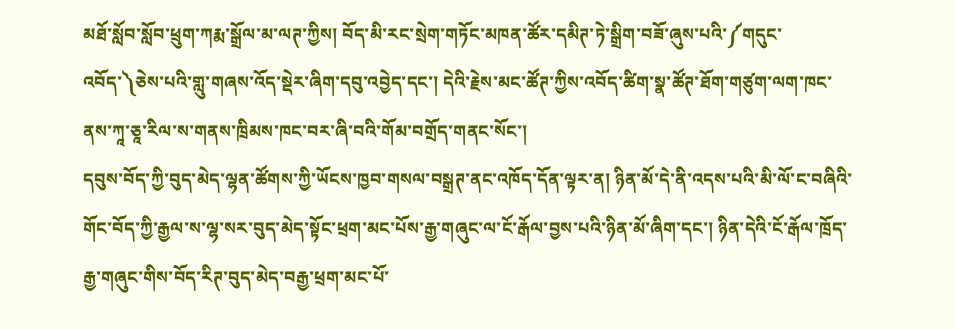མཐོ་སློབ་སློབ་ཕྲུག་ཀརྨ་སྒྲོལ་མ་ལཊ་ཀྱིས། བོད་མི་རང་སྲེག་གཏོང་མཁན་ཚོར་དམིཊ་ཏེ་སྒྲིག་བཟོ་ཞུས་པའི་༼གདུང་འབོད་༽ཅེས་པའི་གླུ་གཞས་འོད་སྡེར་ཞིག་དབུ་འབྱེད་དང་། དེའི་རྗེས་མང་ཚོཊ་ཀྱིས་འབོད་ཚིག་སྣ་ཚོཊ་ཐོག་གཙུག་ལག་ཁང་ནས་ཀཱ་ཅཱ་རིལ་ས་གནས་ཁྲིམས་ཁང་བར་ཞི་བའི་གོམ་བགྲོད་གནང་སོང་།
དབུས་བོད་ཀྱི་བུད་མེད་ལྷན་ཚོགས་ཀྱི་ཡོངས་ཁྱབ་གསལ་བསྒྲཊ་ནང་འཁོད་དོན་ལྟར་ན། ཉིན་མོ་དེ་ནི་འདས་པའི་མི་ལོ་ང་བཞིའི་གོང་བོད་ཀྱི་རྒྱལ་ས་ལྷ་སར་བུད་མེད་སྟོང་ཕྲག་མང་པོས་རྒྱ་གཞུང་ལ་ངོ་རྒོལ་བྱས་པའི་ཉིན་མོ་ཞིག་དང་། ཉིན་དེའི་ངོ་རྒོལ་ཁྲོད་རྒྱ་གཞུང་གིས་བོད་རིཊ་བུད་མེད་བརྒྱ་ཕྲག་མང་པོ་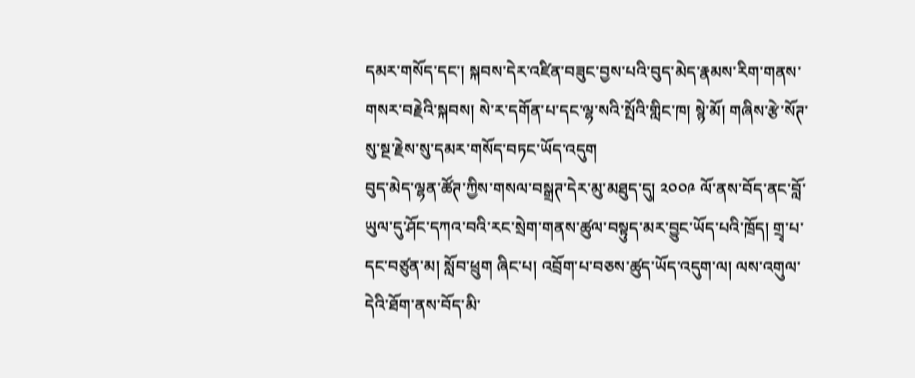དམར་གསོད་དང་། སྐབས་དེར་འཛིན་བཟུང་བྱས་པའི་བུད་མེད་རྣམས་རིག་གནས་གསར་བརྗེའི་སྐབས། སེ་ར་དགོན་པ་དང་ལྷ་སའི་སྤོའི་གླིང་ཁ། སྙེ་མོ། གཞིས་རྩེ་སོཊ་སུ་སྔ་རྗེས་སུ་དམར་གསོད་བཏང་ཡོད་འདུག
བུད་མེད་ལྷན་ཚོཊ་ཀྱིས་གསལ་བསྒྲཊ་དེར་མུ་མཐུད་དུ། ༢༠༠༩ ལོ་ནས་བོད་ནང་བློ་ཡུལ་དུ་ཤོང་དཀའ་བའི་རང་སྲེག་གནས་ཚུལ་བསྟུད་མར་བྱུང་ཡོད་པའི་ཁྲོད། གྲྭ་པ་དང་བཙུན་མ། སློབ་ཕྲུག ཞིང་པ། འབྲོག་པ་བཅས་ཚུད་ཡོད་འདུག་ལ། ལས་འགུལ་དེའི་ཐོག་ནས་བོད་མི་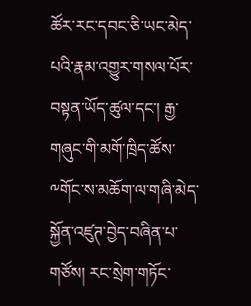ཚོར་རང་དབང་ཅི་ཡང་མེད་པའི་རྣམ་འགྱུར་གསལ་པོར་བསྟན་ཡོད་ཚུལ་དང་། རྒྱ་གཞུང་གི་མགོ་ཁྲིད་ཚོས་༸གོང་ས་མཆོག་ལ་གཞི་མེད་སྐྱོན་འཛུཊ་བྱེད་བཞིན་པ་གཙོས། རང་སྲེག་གཏོང་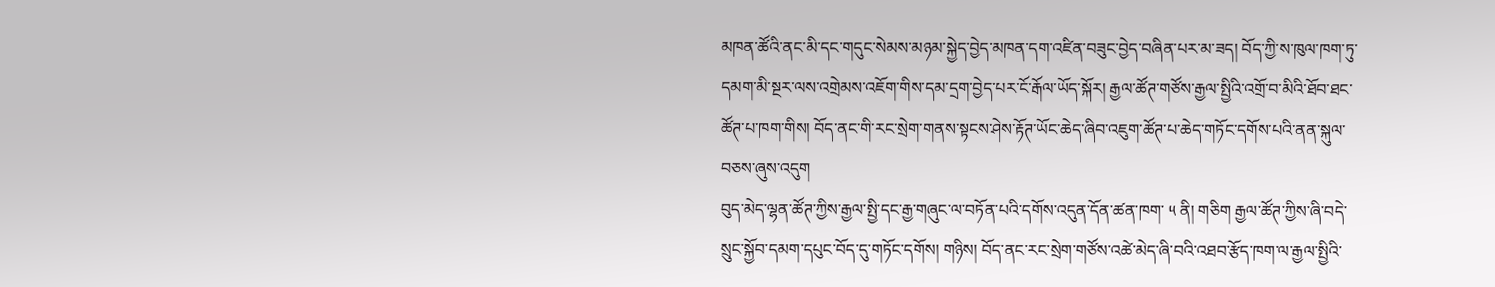མཁན་ཚོའི་ནང་མི་དང་གདུང་སེམས་མཉམ་སྐྱེད་བྱེད་མཁན་དག་འཛིན་བཟུང་བྱེད་བཞིན་པར་མ་ཟད། བོད་ཀྱི་ས་ཁུལ་ཁག་ཏུ་དམག་མི་སྔར་ལས་འགྲེམས་འཇོག་གིས་དམ་དྲག་བྱེད་པར་ངོ་རྒོལ་ཡོད་སྐོར། རྒྱལ་ཚོཊ་གཙོས་རྒྱལ་སྤྱིའི་འགྲོ་བ་མིའི་ཐོབ་ཐང་ཚོཊ་པ་ཁག་གིས། བོད་ནང་གི་རང་སྲེག་གནས་སྟངས་ཤེས་རྟོཊ་ཡོང་ཆེད་ཞིབ་འཇུག་ཚོཊ་པ་ཆེད་གཏོང་དགོས་པའི་ནན་སྐུལ་བཅས་ཞུས་འདུག
བུད་མེད་ལྷན་ཚོཊ་ཀྱིས་རྒྱལ་སྤྱི་དང་རྒྱ་གཞུང་ལ་བཏོན་པའི་དགོས་འདུན་དོན་ཚན་ཁག་ ༥ ནི། གཅིག རྒྱལ་ཚོཊ་ཀྱིས་ཞི་བདེ་སྲུང་སྐྱོབ་དམག་དཔུང་བོད་དུ་གཏོང་དགོས། གཉིས། བོད་ནང་རང་སྲེག་གཙོས་འཚེ་མེད་ཞི་བའི་འཐབ་རྩོད་ཁག་ལ་རྒྱལ་སྤྱིའི་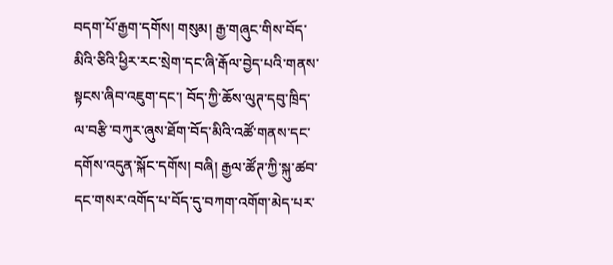བདག་པོ་རྒྱག་དགོས། གསུམ། རྒྱ་གཞུང་གིས་བོད་མིའི་ཅིའི་ཕྱིར་རང་སྲེག་དང་ཞི་རྒོལ་བྱེད་པའི་གནས་སྟངས་ཞིབ་འཇུག་དང་། བོད་ཀྱི་ཆོས་ལུཊ་དབུ་ཁྲིད་ལ་བརྩི་བཀུར་ཞུས་ཐོག་བོད་མིའི་འཚོ་གནས་དང་དགོས་འདུན་སྐོང་དགོས། བཞི། རྒྱལ་ཚོཊ་ཀྱི་སྐུ་ཚབ་དང་གསར་འགོད་པ་བོད་དུ་བཀག་འགོག་མེད་པར་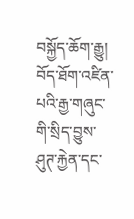བསྐྱོད་ཆོག་རྒྱུ། བོད་ཐོག་འཛིན་པའི་རྒྱ་གཞུང་གི་སྲིད་བྱུས་ཤུཊ་རྐྱེན་དང་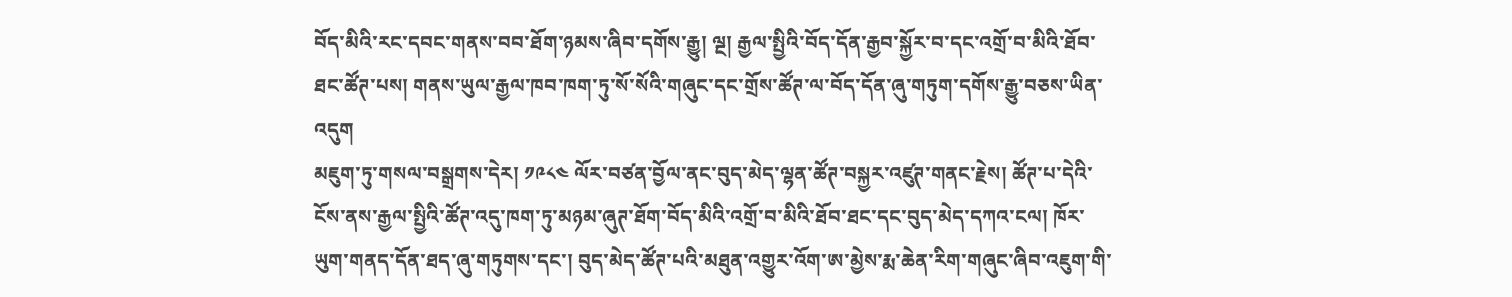བོད་མིའི་རང་དབང་གནས་བབ་ཐོག་ཉམས་ཞིབ་དགོས་རྒྱུ། ལྔ། རྒྱལ་སྤྱིའི་བོད་དོན་རྒྱབ་སྐྱོར་བ་དང་འགྲོ་བ་མིའི་ཐོབ་ཐང་ཚོཊ་པས། གནས་ཡུལ་རྒྱལ་ཁབ་ཁག་ཏུ་སོ་སོའི་གཞུང་དང་གྲོས་ཚོཊ་ལ་བོད་དོན་ཞུ་གཏུག་དགོས་རྒྱུ་བཅས་ཡིན་འདུག
མཇུག་ཏུ་གསལ་བསྒྲགས་དེར། ༡༩༨༤ ལོར་བཙན་བྱོལ་ནང་བུད་མེད་ལྷན་ཚོཊ་བསྐྱར་འཛུཊ་གནང་རྗེས། ཚོཊ་པ་དེའི་ངོས་ནས་རྒྱལ་སྤྱིའི་ཚོཊ་འདུ་ཁག་ཏུ་མཉམ་ཞུཊ་ཐོག་བོད་མིའི་འགྲོ་བ་མིའི་ཐོབ་ཐང་དང་བུད་མེད་དཀའ་ངལ། ཁོར་ཡུག་གནད་དོན་ཐད་ཞུ་གཏུགས་དང་། བུད་མེད་ཚོཊ་པའི་མཐུན་འགྱུར་འོག་ཨ་མྱེས་རྨ་ཆེན་རིག་གཞུང་ཞིབ་འཇུག་གི་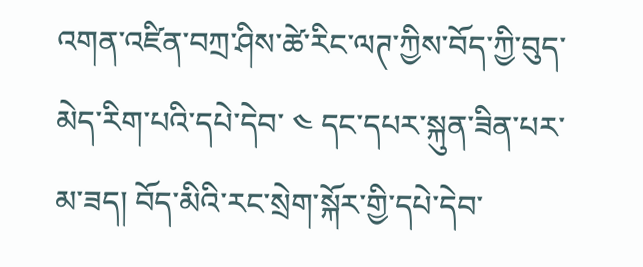འགན་འཛིན་བཀྲ་ཤིས་ཚེ་རིང་ལཊ་ཀྱིས་བོད་ཀྱི་བུད་མེད་རིག་པའི་དཔེ་དེབ་ ༤ དང་དཔར་སྐུན་ཟིན་པར་མ་ཟད། བོད་མིའི་རང་སྲེག་སྐོར་གྱི་དཔེ་དེབ་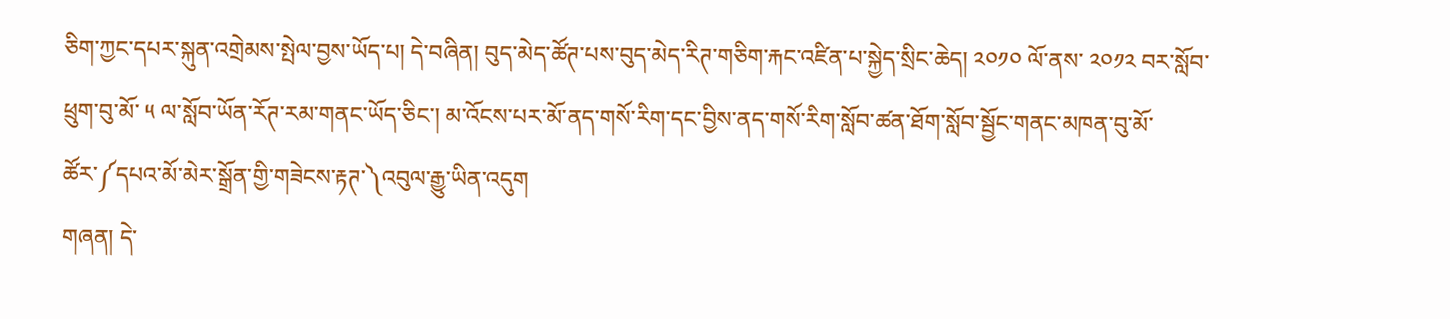ཅིག་ཀྱང་དཔར་སྐུན་འགྲེམས་སྤེལ་བྱས་ཡོད་པ། དེ་བཞིན། བུད་མེད་ཚོཊ་པས་བུད་མེད་རིཊ་གཅིག་རྐང་འཛིན་པ་སྐྱེད་སྲིང་ཆེད། ༢༠༡༠ ལོ་ནས་ ༢༠༡༢ བར་སློབ་ཕྲུག་བུ་མོ་ ༥ ལ་སློབ་ཡོན་རོཊ་རམ་གནང་ཡོད་ཅིང་། མ་འོངས་པར་མོ་ནད་གསོ་རིག་དང་བྱིས་ནད་གསོ་རིག་སློབ་ཚན་ཐོག་སློབ་སྦྱོང་གནང་མཁན་བུ་མོ་ཚོར་༼དཔའ་མོ་མེར་སྒྲོན་གྱི་གཟེངས་རྟཊ་༽འབུལ་རྒྱུ་ཡིན་འདུག
གཞན། དེ་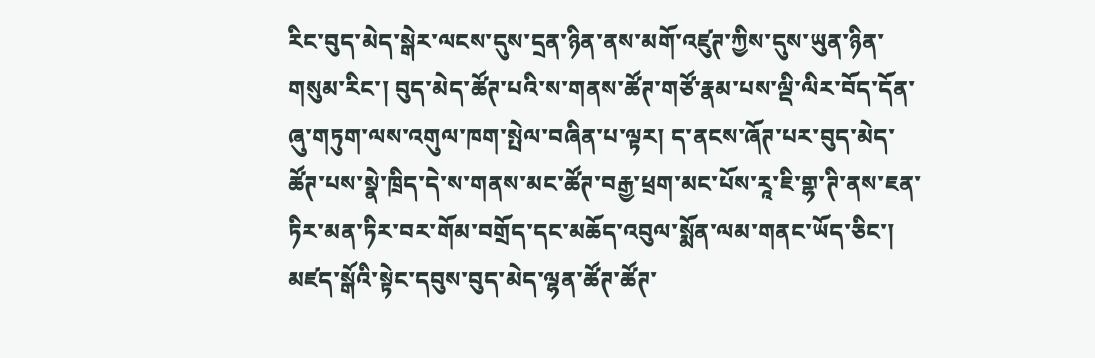རིང་བུད་མེད་སྒེར་ལངས་དུས་དྲན་ཉིན་ནས་མགོ་འཛུཊ་ཀྱིས་དུས་ཡུན་ཉིན་གསུམ་རིང་། བུད་མེད་ཚོཊ་པའི་ས་གནས་ཚོཊ་གཙོ་རྣམ་པས་ལྡི་ལིར་བོད་དོན་ཞུ་གཏུག་ལས་འགུལ་ཁག་སྤེལ་བཞིན་པ་ལྟར། ད་ནངས་ཞོཊ་པར་བུད་མེད་ཚོཊ་པས་སྣེ་ཁྲིད་དེ་ས་གནས་མང་ཚོཊ་བརྒྱ་ཕྲག་མང་པོས་རཱ་ཇི་གྷ་ཊི་ནས་ཇན་ཏིར་མན་ཏིར་བར་གོམ་བགྲོད་དང་མཆོད་འབུལ་སྨོན་ལམ་གནང་ཡོད་ཅིང་། མཛད་སྒོའི་སྟེང་དབུས་བུད་མེད་ལྷན་ཚོཊ་ཚོཊ་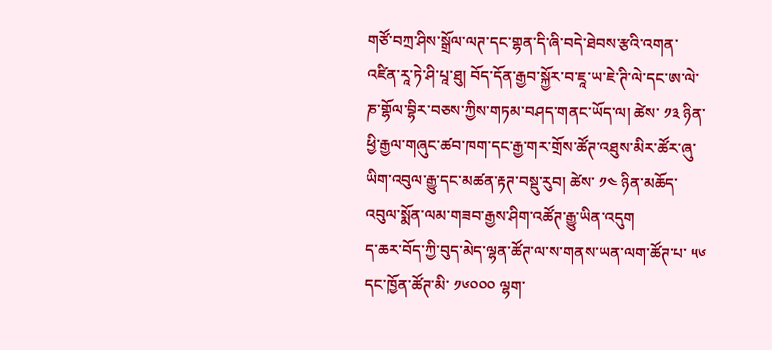གཙོ་བཀྲ་ཤིས་སྒྲོལ་ལཊ་དང་གྷན་དི་ཞི་བདེ་ཐེབས་རྩའི་འགན་འཛིན་རཱ་ཏེ་ཤི་པཱ་ཐུ། བོད་དོན་རྒྱབ་སྐྱོར་བ་ཇཱ་ཡ་ཇེ་ཊི་ལེ་དང་ཨ་ལེ་ཎ་གྷོལ་བྷིར་བཅས་ཀྱིས་གཏམ་བཤད་གནང་ཡོད་ལ། ཚེས་ ༡༣ ཉིན་ཕྱི་རྒྱལ་གཞུང་ཚབ་ཁག་དང་རྒྱ་གར་གྲོས་ཚོཊ་འཐུས་མིར་ཚོར་ཞུ་ཡིག་འབུལ་རྒྱུ་དང་མཚན་རྟཊ་བསྡུ་རུབ། ཚེས་ ༡༤ ཉིན་མཆོད་འབུལ་སྨོན་ལམ་གཟབ་རྒྱས་ཤིག་འཚོཊ་རྒྱུ་ཡིན་འདུག
ད་ཆར་བོད་ཀྱི་བུད་མེད་ལྷན་ཚོཊ་ལ་ས་གནས་ཡན་ལག་ཚོཊ་པ་ ༥༦ དང་ཁྱོན་ཚོཊ་མི་ ༡༦༠༠༠ ལྷག་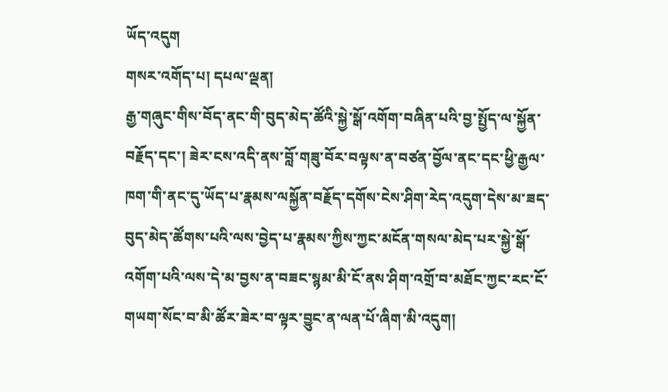ཡོད་འདུག
གསར་འགོད་པ། དཔལ་ལྡན།
རྒྱ་གཞུང་གིས་བོད་ནང་གི་བུད་མེད་ཚོའི་སྐྱེ་སྒོ་འགོག་བཞིན་པའི་བྱ་སྤྱོད་ལ་སྐྱོན་བརྗོད་དང་། ཟེར་ངས་འདི་ནས་བློ་གཟུ་བོར་བལྟས་ན་བཙན་བྱོལ་ནང་དང་ཕྱི་རྒྱལ་ཁག་གི་ནང་དུ་ཡོད་པ་རྣམས་ལསྐྱོན་བརྗོད་དགོས་ངེས་ཤིག་རེད་འདུག་དེས་མ་ཟད་བུད་མེད་ཚོགས་པའི་ལས་བྱེད་པ་རྣམས་ཀྱིས་ཀྱང་མངོན་གསལ་མེད་པར་སྐྱེ་སྒོ་འགོག་པའི་ལས་དེ་མ་བྱས་ན་བཟང་སྙམ་མི་ངོ་ནས་ཤིག་འགྲོ་བ་མཐོང་ཀྱང་རང་ངོ་གཡག་སོང་བ་མི་ཚོར་ཟེར་བ་ལྟར་བྱུང་ན་ལན་པོ་ཞིག་མི་འདུག།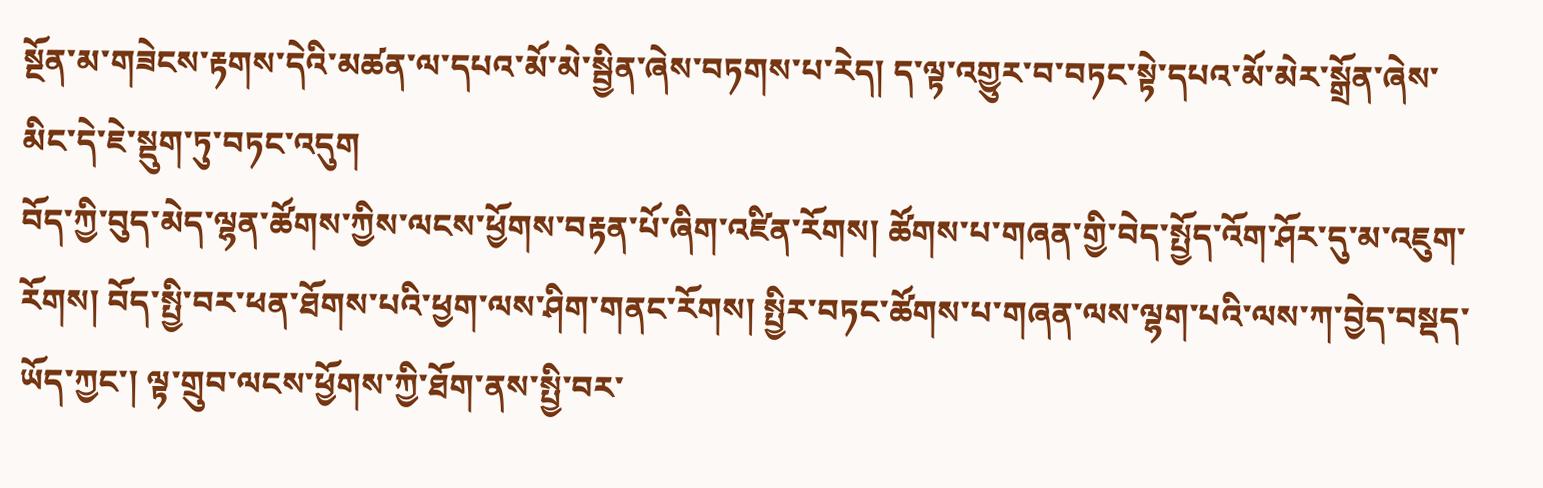སྔོན་མ་གཟེངས་རྟགས་དེའི་མཚན་ལ་དཔའ་མོ་མེ་སྦྱིན་ཞེས་བཏགས་པ་རེད། ད་ལྟ་འགྱུར་བ་བཏང་སྟེ་དཔའ་མོ་མེར་སྒྲོན་ཞེས་མིང་དེ་ཇེ་སྡུག་ཏུ་བཏང་འདུག
བོད་ཀྱི་བུད་མེད་ལྷན་ཚོགས་ཀྱིས་ལངས་ཕྱོགས་བརྟན་པོ་ཞིག་འཛིན་རོགས། ཚོགས་པ་གཞན་གྱི་བེད་སྤྱོད་འོག་ཤོར་དུ་མ་འཇུག་རོགས། བོད་སྤྱི་བར་ཕན་ཐོགས་པའི་ཕྱག་ལས་ཤིག་གནང་རོགས། སྤྱིར་བཏང་ཚོགས་པ་གཞན་ལས་ལྷག་པའི་ལས་ཀ་བྱེད་བསྡད་ཡོད་ཀྱང་། ལྟ་གྲུབ་ལངས་ཕྱོགས་ཀྱི་ཐོག་ནས་སྤྱི་བར་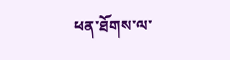ཕན་ཐོགས་ལ་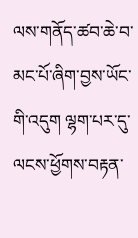ལས་གནོད་ཚབ་ཆེ་བ་མང་པོ་ཞིག་བྱས་ཡོང་གི་འདུག ལྷག་པར་དུ་ལངས་ཕྱོགས་བརྟན་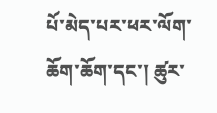པོ་མེད་པར་ཕར་ལོག་ཆོག་ཆོག་དང་། ཚུར་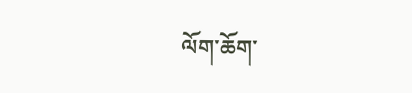ལོག་ཆོག་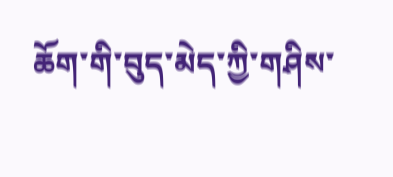ཆོག་གི་བུད་མེད་ཀྱི་གཤིས་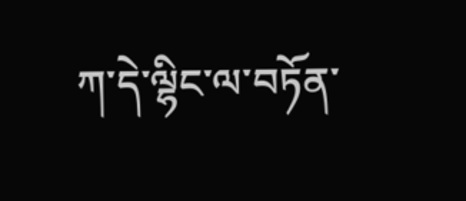ཀ་དེ་ལྷིང་ལ་བཏོན་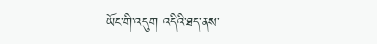ཡོང་གི་འདུག འདིའི་ཐད་ནས་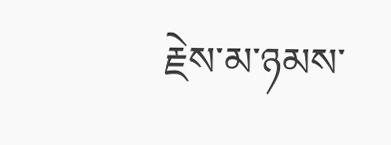རྗེས་མ་ཉམས་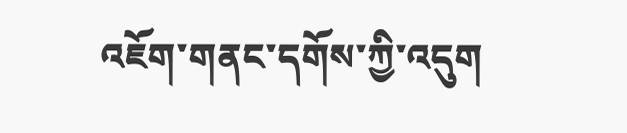འཇོག་གནང་དགོས་ཀྱི་འདུག